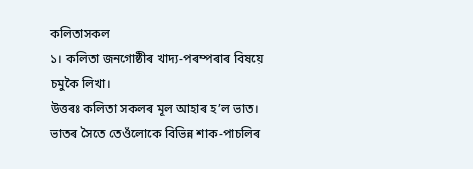কলিতাসকল
১। কলিতা জনগোষ্ঠীৰ খাদ্য-পৰম্পৰাৰ বিষয়ে চমুকৈ লিখা।
উত্তৰঃ কলিতা সকলৰ মূল আহাৰ হ’ল ভাত। ভাতৰ সৈতে তেওঁলোকে বিভিন্ন শাক-পাচলিৰ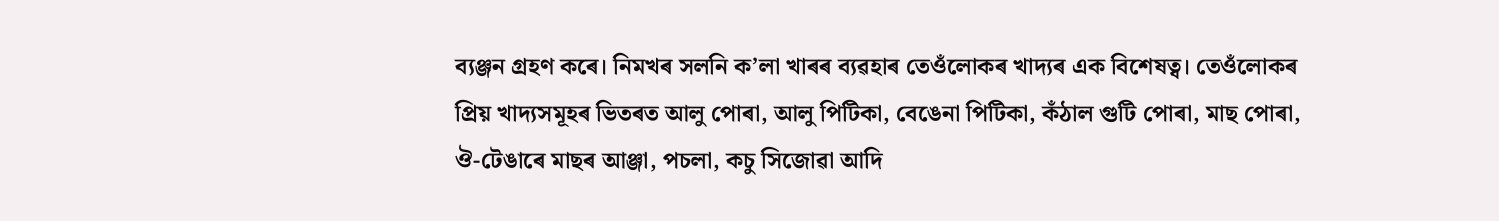ব্যঞ্জন গ্ৰহণ কৰে। নিমখৰ সলনি ক’লা খাৰৰ ব্যৱহাৰ তেওঁলোকৰ খাদ্যৰ এক বিশেষত্ব। তেওঁলোকৰ প্ৰিয় খাদ্যসমূহৰ ভিতৰত আলু পোৰা, আলু পিটিকা, বেঙেনা পিটিকা, কঁঠাল গুটি পোৰা, মাছ পোৰা, ঔ-টেঙাৰে মাছৰ আঞ্জা, পচলা, কচু সিজোৱা আদি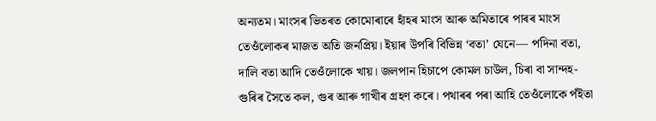অন্যতম। মাংসৰ ভিতৰত কোমোৰাৰে হাঁহৰ মাংস আৰু অমিতাৰে পাৰৰ মাংস তেওঁলোকৰ মাজত অতি জনপ্ৰিয়। ইয়াৰ উপৰি বিভিন্ন ‘বতা’ যেনে— পদিনা বতা, দালি বতা আদি তেওঁলোকে খায়। জলপান হিচাপে কোমল চাউল, চিৰা বা সান্দহ-গুৰিৰ সৈতে কল, গুৰ আৰু গাখীৰ গ্ৰহণ কৰে। পথাৰৰ পৰা আহি তেওঁলোকে পঁইতা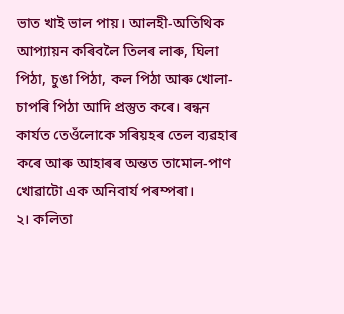ভাত খাই ভাল পায়। আলহী-অতিথিক আপ্যায়ন কৰিবলৈ তিলৰ লাৰু, ঘিলা পিঠা, চুঙা পিঠা, কল পিঠা আৰু খোলা-চাপৰি পিঠা আদি প্ৰস্তুত কৰে। ৰন্ধন কাৰ্যত তেওঁলোকে সৰিয়হৰ তেল ব্যৱহাৰ কৰে আৰু আহাৰৰ অন্তত তামোল-পাণ খোৱাটো এক অনিবাৰ্য পৰম্পৰা।
২। কলিতা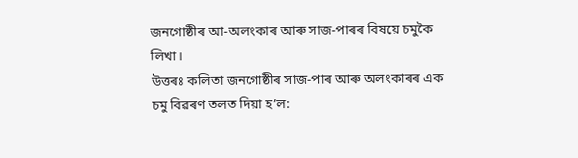জনগোষ্ঠীৰ আ-অলংকাৰ আৰু সাজ-পাৰৰ বিষয়ে চমুকৈ লিখা।
উত্তৰঃ কলিতা জনগোষ্ঠীৰ সাজ-পাৰ আৰু অলংকাৰৰ এক চমু বিৱৰণ তলত দিয়া হ’ল: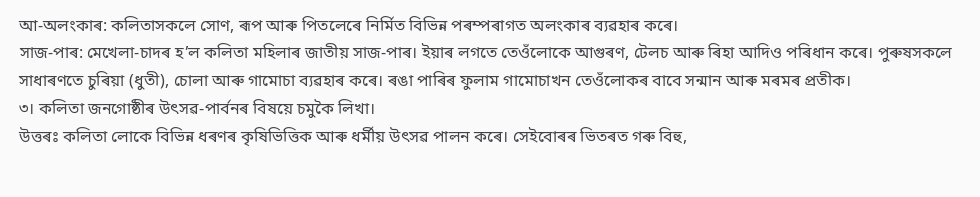আ-অলংকাৰ: কলিতাসকলে সোণ, ৰূপ আৰু পিতলেৰে নিৰ্মিত বিভিন্ন পৰম্পৰাগত অলংকাৰ ব্যৱহাৰ কৰে।
সাজ-পাৰ: মেখেলা-চাদৰ হ’ল কলিতা মহিলাৰ জাতীয় সাজ-পাৰ। ইয়াৰ লগতে তেওঁলোকে আগুৰণ, টেলচ আৰু ৰিহা আদিও পৰিধান কৰে। পুৰুষসকলে সাধাৰণতে চুৰিয়া (ধুতী), চোলা আৰু গামোচা ব্যৱহাৰ কৰে। ৰঙা পাৰিৰ ফুলাম গামোচাখন তেওঁলোকৰ বাবে সন্মান আৰু মৰমৰ প্ৰতীক।
৩। কলিতা জনগোষ্ঠীৰ উৎসৱ-পাৰ্বনৰ বিষয়ে চমুকৈ লিখা।
উত্তৰঃ কলিতা লোকে বিভিন্ন ধৰণৰ কৃষিভিত্তিক আৰু ধৰ্মীয় উৎসৱ পালন কৰে। সেইবোৰৰ ভিতৰত গৰু বিহু,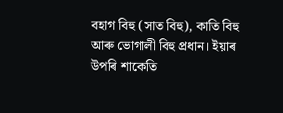বহাগ বিহু (সাত বিহু), কাতি বিহু আৰু ভোগালী বিহু প্ৰধান। ইয়াৰ উপৰি শাকেতি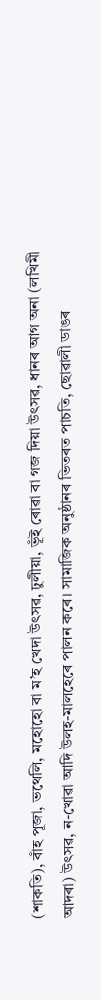(শাকতি), বাঁহ পূজা, ভথেলি, মহোহো বা ম’হ খেদা উৎসৱ, ঢুলীয়া, ভূঁই ৰোৱা বা গজ দিয়া উৎসৱ, ধানৰ আগ অনা (লখিমী আদৰা) উৎসৱ, ন-খোৱা আদি উলহ-মালহেৰে পালন কৰে। সামাজিক অনুষ্ঠানৰ ভিতৰত পাচতি, ছোৱালী ডাঙৰ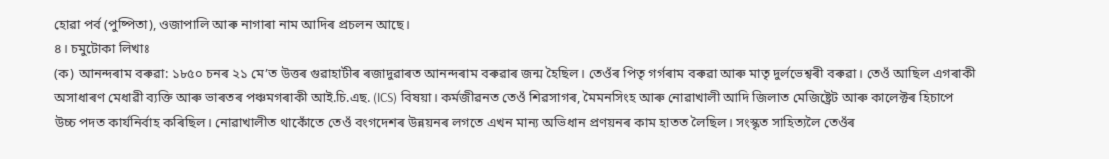হোৱা পৰ্ব (পুষ্পিতা), ওজাপালি আৰু নাগাৰা নাম আদিৰ প্ৰচলন আছে।
৪। চমুটোকা লিখাঃ
(ক) আনন্দৰাম বৰুৱা: ১৮৫০ চনৰ ২১ মে’ত উত্তৰ গুৱাহাটীৰ ৰজাদুৱাৰত আনন্দৰাম বৰুৱাৰ জন্ম হৈছিল। তেওঁৰ পিতৃ গৰ্গৰাম বৰুৱা আৰু মাতৃ দুৰ্লভেশ্বৰী বৰুৱা। তেওঁ আছিল এগৰাকী অসাধাৰণ মেধাৱী ব্যক্তি আৰু ভাৰতৰ পঞ্চমগৰাকী আই.চি.এছ. (ICS) বিষয়া। কৰ্মজীৱনত তেওঁ শিৱসাগৰ, মৈমনসিংহ আৰু নোৱাখালী আদি জিলাত মেজিষ্ট্ৰেট আৰু কালেক্টৰ হিচাপে উচ্চ পদত কাৰ্যনিৰ্বাহ কৰিছিল। নোৱাখালীত থাকোঁতে তেওঁ বংগদেশৰ উন্নয়নৰ লগতে এখন মান্য অভিধান প্ৰণয়নৰ কাম হাতত লৈছিল। সংস্কৃত সাহিত্যলৈ তেওঁৰ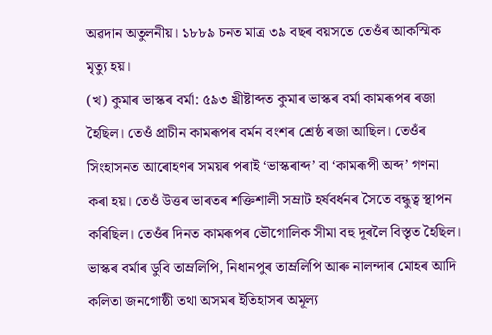অৱদান অতুলনীয়। ১৮৮৯ চনত মাত্ৰ ৩৯ বছৰ বয়সতে তেওঁৰ আকস্মিক মৃত্যু হয়।
(খ) কুমাৰ ভাস্কৰ বৰ্মা: ৫৯৩ খ্ৰীষ্টাব্দত কুমাৰ ভাস্কৰ বৰ্মা কামৰূপৰ ৰজা হৈছিল। তেওঁ প্ৰাচীন কামৰূপৰ বৰ্মন বংশৰ শ্ৰেষ্ঠ ৰজা আছিল। তেওঁৰ সিংহাসনত আৰোহণৰ সময়ৰ পৰাই ‘ভাস্কৰাব্দ’ বা ‘কামৰূপী অব্দ’ গণনা কৰা হয়। তেওঁ উত্তৰ ভাৰতৰ শক্তিশালী সম্ৰাট হৰ্ষবৰ্ধনৰ সৈতে বন্ধুত্ব স্থাপন কৰিছিল। তেওঁৰ দিনত কামৰূপৰ ভৌগোলিক সীমা বহু দূৰলৈ বিস্তৃত হৈছিল। ভাস্কৰ বৰ্মাৰ ডুবি তাম্ৰলিপি, নিধানপুৰ তাম্ৰলিপি আৰু নালন্দাৰ মোহৰ আদি কলিতা জনগোষ্ঠী তথা অসমৰ ইতিহাসৰ অমূল্য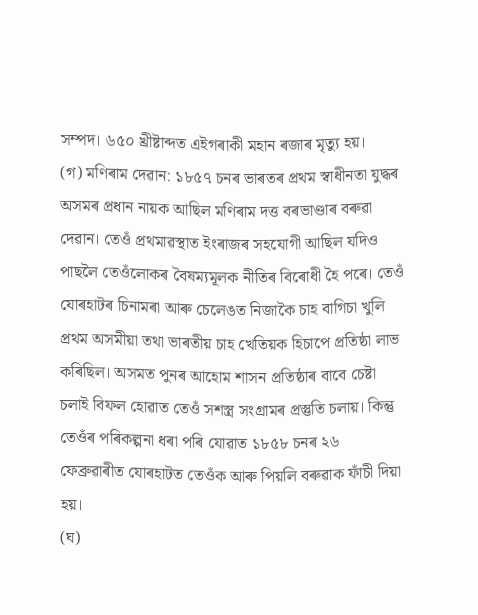সম্পদ। ৬৫০ খ্ৰীষ্টাব্দত এইগৰাকী মহান ৰজাৰ মৃত্যু হয়।
(গ) মণিৰাম দেৱান: ১৮৫৭ চনৰ ভাৰতৰ প্ৰথম স্বাধীনতা যুদ্ধৰ অসমৰ প্ৰধান নায়ক আছিল মণিৰাম দত্ত বৰভাণ্ডাৰ বৰুৱা দেৱান। তেওঁ প্ৰথমাৱস্থাত ইংৰাজৰ সহযোগী আছিল যদিও পাছলৈ তেওঁলোকৰ বৈষম্যমূলক নীতিৰ বিৰোধী হৈ পৰে। তেওঁ যোৰহাটৰ চিনামৰা আৰু চেলেঙত নিজাকৈ চাহ বাগিচা খুলি প্ৰথম অসমীয়া তথা ভাৰতীয় চাহ খেতিয়ক হিচাপে প্ৰতিষ্ঠা লাভ কৰিছিল। অসমত পুনৰ আহোম শাসন প্ৰতিষ্ঠাৰ বাবে চেষ্টা চলাই বিফল হোৱাত তেওঁ সশস্ত্ৰ সংগ্ৰামৰ প্ৰস্তুতি চলায়। কিন্তু তেওঁৰ পৰিকল্পনা ধৰা পৰি যোৱাত ১৮৫৮ চনৰ ২৬ ফেব্ৰুৱাৰীত যোৰহাটত তেওঁক আৰু পিয়লি বৰুৱাক ফাঁচী দিয়া হয়।
(ঘ)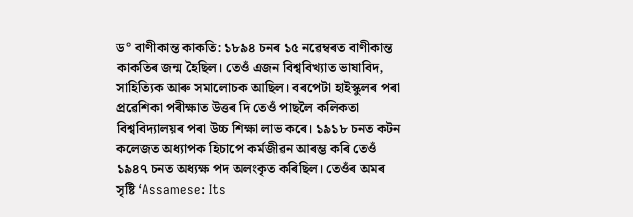ড° বাণীকান্ত কাকতি: ১৮৯৪ চনৰ ১৫ নৱেম্বৰত বাণীকান্ত কাকতিৰ জন্ম হৈছিল। তেওঁ এজন বিশ্ববিখ্যাত ভাষাবিদ, সাহিত্যিক আৰু সমালোচক আছিল। বৰপেটা হাইস্কুলৰ পৰা প্ৰৱেশিকা পৰীক্ষাত উত্তৰ দি তেওঁ পাছলৈ কলিকতা বিশ্ববিদ্যালয়ৰ পৰা উচ্চ শিক্ষা লাভ কৰে। ১৯১৮ চনত কটন কলেজত অধ্যাপক হিচাপে কৰ্মজীৱন আৰম্ভ কৰি তেওঁ ১৯৪৭ চনত অধ্যক্ষ পদ অলংকৃত কৰিছিল। তেওঁৰ অমৰ সৃষ্টি ‘Assamese: Its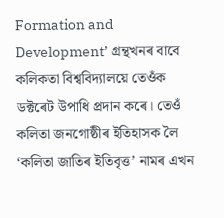Formation and Development’ গ্ৰন্থখনৰ বাবে কলিকতা বিশ্ববিদ্যালয়ে তেওঁক ডক্টৰেট উপাধি প্ৰদান কৰে। তেওঁ কলিতা জনগোষ্ঠীৰ ইতিহাসক লৈ ‘কলিতা জাতিৰ ইতিবৃত্ত’ নামৰ এখন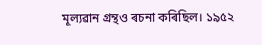মূল্যৱান গ্ৰন্থও ৰচনা কৰিছিল। ১৯৫২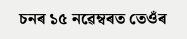চনৰ ১৫ নৱেম্বৰত তেওঁৰ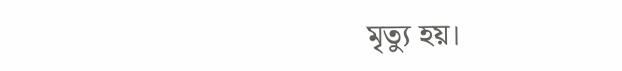মৃত্যু হয়।